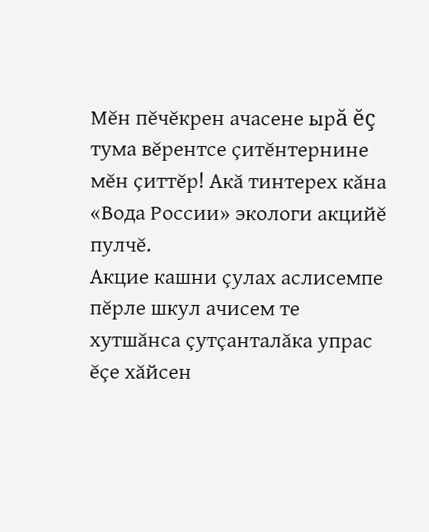Мĕн пĕчĕкрен ачасене ырă ĕç тума вĕрентсе çитĕнтернине мĕн çиттĕр! Акă тинтерех кăна «Вода России» экологи акцийĕ пулчĕ.
Акцие кашни çулах аслисемпе пĕрле шкул ачисем те хутшăнса çутçанталăка упрас ĕçе хăйсен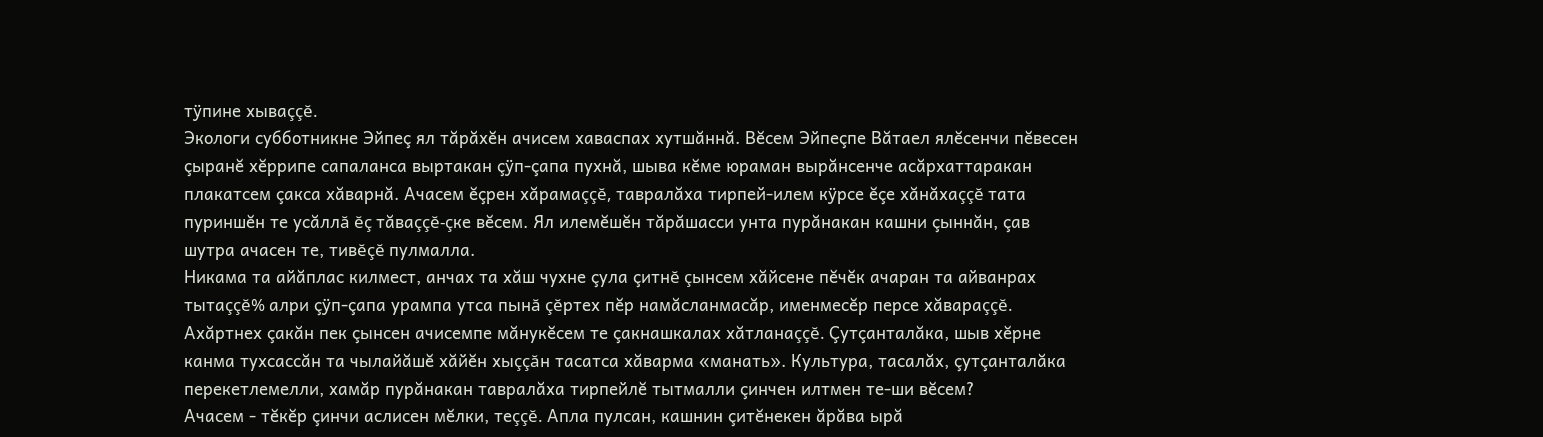тÿпине хываççĕ.
Экологи субботникне Эйпеç ял тăрăхĕн ачисем хаваспах хутшăннă. Вĕсем Эйпеçпе Вăтаел ялĕсенчи пĕвесен çыранĕ хĕррипе сапаланса выртакан çÿп-çапа пухнă, шыва кĕме юраман вырăнсенче асăрхаттаракан плакатсем çакса хăварнă. Ачасем ĕçрен хăрамаççĕ, тавралăха тирпей-илем кÿрсе ĕçе хăнăхаççĕ тата пуриншĕн те усăллă ĕç тăваççĕ-çке вĕсем. Ял илемĕшĕн тăрăшасси унта пурăнакан кашни çыннăн, çав шутра ачасен те, тивĕçĕ пулмалла.
Никама та айăплас килмест, анчах та хăш чухне çула çитнĕ çынсем хăйсене пĕчĕк ачаран та айванрах тытаççĕ% алри çÿп-çапа урампа утса пынă çĕртех пĕр намăсланмасăр, именмесĕр персе хăвараççĕ. Ахăртнех çакăн пек çынсен ачисемпе мăнукĕсем те çакнашкалах хăтланаççĕ. Çутçанталăка, шыв хĕрне канма тухсассăн та чылайăшĕ хăйĕн хыççăн тасатса хăварма «манать». Культура, тасалăх, çутçанталăка перекетлемелли, хамăр пурăнакан тавралăха тирпейлĕ тытмалли çинчен илтмен те-ши вĕсем?
Ачасем - тĕкĕр çинчи аслисен мĕлки, теççĕ. Апла пулсан, кашнин çитĕнекен ăрăва ырă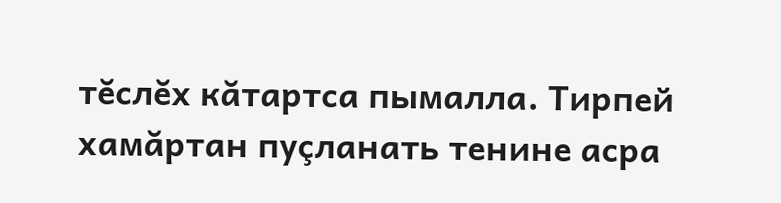тĕслĕх кăтартса пымалла. Тирпей хамăртан пуçланать тенине асра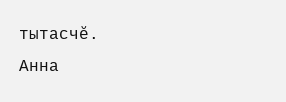тытасчĕ.
Анна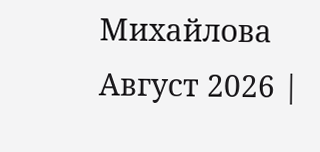Михайлова
Август 2026 |